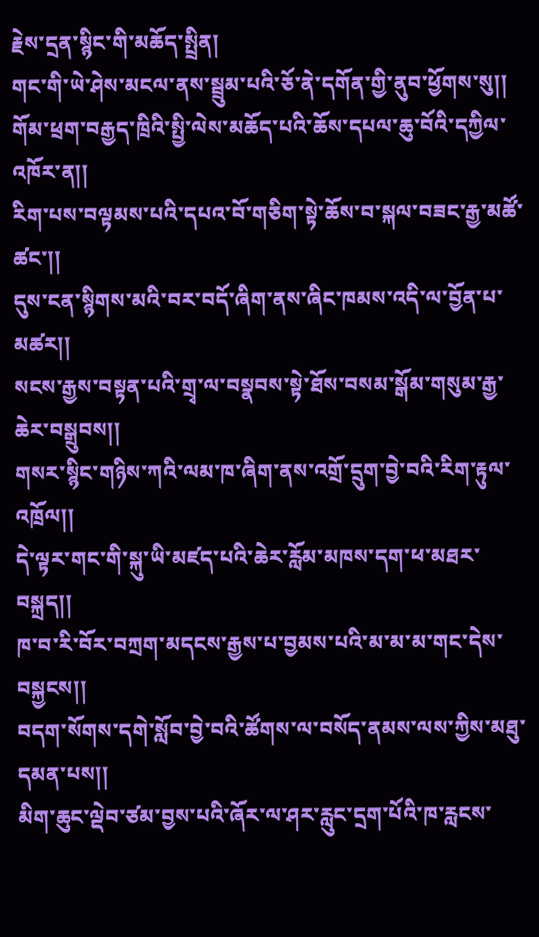རྗེས་དྲན་སྙིང་གི་མཆོད་སྤྲིན།
གང་གི་ཡེ་ཤེས་མངལ་ནས་སྦྲུམ་པའི་ཅོ་ནེ་དགོན་གྱི་ནུབ་ཕྱོགས་སུ།།
གོམ་ཕྲག་བརྒྱད་ཁྲིའི་སྤྱི་ལེས་མཆོད་པའི་ཆོས་དཔལ་ཆུ་བོའི་དཀྱིལ་འཁོར་ན།།
རིག་པས་བལྟམས་པའི་དཔའ་བོ་གཅིག་སྟེ་ཆོས་བ་སྐལ་བཟང་རྒྱ་མཚོ་ཚང་།།
དུས་ངན་སྙིགས་མའི་བར་བདོ་ཞིག་ནས་ཞིང་ཁམས་འདི་ལ་བྱོན་པ་མཚར།།
སངས་རྒྱས་བསྟན་པའི་གྲྭ་ལ་བསྣབས་སྟེ་ཐོས་བསམ་སྒོམ་གསུམ་རྒྱ་ཆེར་བསྒྲུབས།།
གསར་སྙིང་གཉིས་ཀའི་ལམ་ཁ་ཞིག་ནས་འགྲོ་དྲུག་བྱེ་བའི་རིག་རྟུལ་འཁྲོལ།།
དེ་ལྟར་གང་གི་སྐུ་ཡི་མཛད་པའི་ཆེར་རློམ་མཁས་དག་ཕ་མཐར་བསྐྲད།།
ཁ་བ་རི་བོར་བཀྲག་མདངས་རྒྱས་པ་བྱམས་པའི་མ་མ་མ་གང་དེས་བསྐྱངས།།
བདག་སོགས་དགེ་སློབ་བྱེ་བའི་ཚོགས་ལ་བསོད་ནམས་ལས་ཀྱིས་མཐུ་དམན་པས།།
མིག་ཆུང་ལྡེབ་ཙམ་བྱས་པའི་ཞོར་ལ་ཤར་རླུང་དྲག་པོའི་ཁ་རླངས་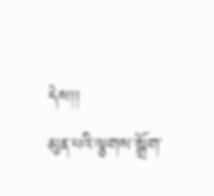དེས།།
མུན་པའི་ལྕགས་སྒྲོག་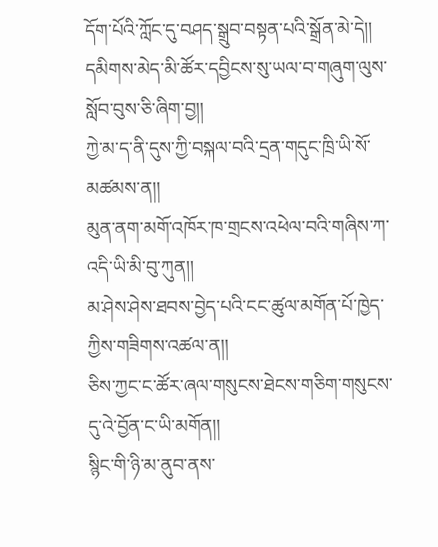དོག་པོའི་ཀློང་དུ་བཤད་སྒྲུབ་བསྟན་པའི་སྒྲོན་མེ་དེ།།
དམིགས་མེད་མི་ཚོར་དབྱིངས་སུ་ཡལ་བ་གཞུག་ལུས་སློབ་བུས་ཅི་ཞིག་བྱ།།
ཀྱེ་མ་ད་ནི་དུས་ཀྱི་བསྐལ་བའི་དྲན་གདུང་ཁྲི་ཡི་སོ་མཚམས་ན།།
མུན་ནག་མགོ་འཁོར་ཁ་གྲངས་འཕེལ་བའི་གཞིས་ཀ་འདི་ཡི་མི་བུ་ཀུན།།
མ་ཤེས་ཤེས་ཐབས་བྱེད་པའི་ངང་ཚུལ་མགོན་པོ་ཁྱེད་ཀྱིས་གཟིགས་འཚལ་ན།།
ཅིས་ཀྱང་ང་ཚོར་ཞལ་གསུངས་ཐེངས་གཅིག་གསུངས་དུ་འེ་བྱོན་ང་ཡི་མགོན།།
སྙིང་གི་ཉི་མ་ནུབ་ནས་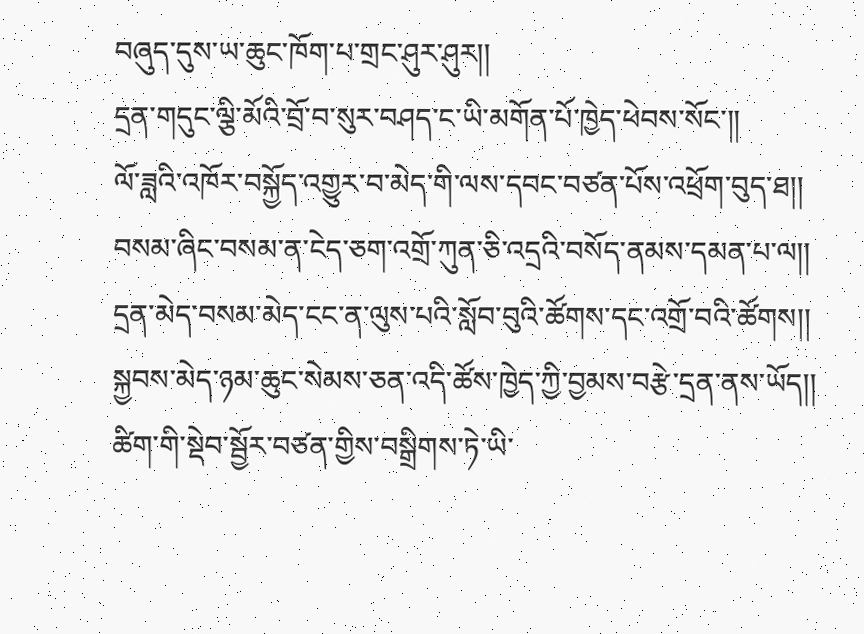བཞུད་དུས་ཡ་ཆུང་ཁོག་པ་གྲང་ཤུར་ཤུར།།
དྲན་གདུང་ལྕི་མོའི་བྲོ་བ་སུར་བཤད་ང་ཡི་མགོན་པོ་ཁྱེད་ཕེབས་སོང་།།
ལོ་ཟླའི་འཁོར་བསྐྱོད་འགྱུར་བ་མེད་གི་ལས་དབང་བཙན་པོས་འཕྲོག་བུད་ཐ།།
བསམ་ཞིང་བསམ་ན་ངེད་ཅག་འགྲོ་ཀུན་ཅི་འདྲའི་བསོད་ནམས་དམན་པ་ལ།།
དྲན་མེད་བསམ་མེད་ངང་ན་ལུས་པའི་སློབ་བུའི་ཚོགས་དང་འགྲོ་བའི་ཚོགས།།
སྐྱབས་མེད་ཉམ་ཆུང་སེམས་ཅན་འདི་ཚོས་ཁྱེད་ཀྱི་བྱམས་བརྩེ་དྲན་ནས་ཡོད།།
ཚིག་གི་སྡེབ་སྦྱོར་བཙན་གྱིས་བསྒྲིགས་ཏེ་ཡི་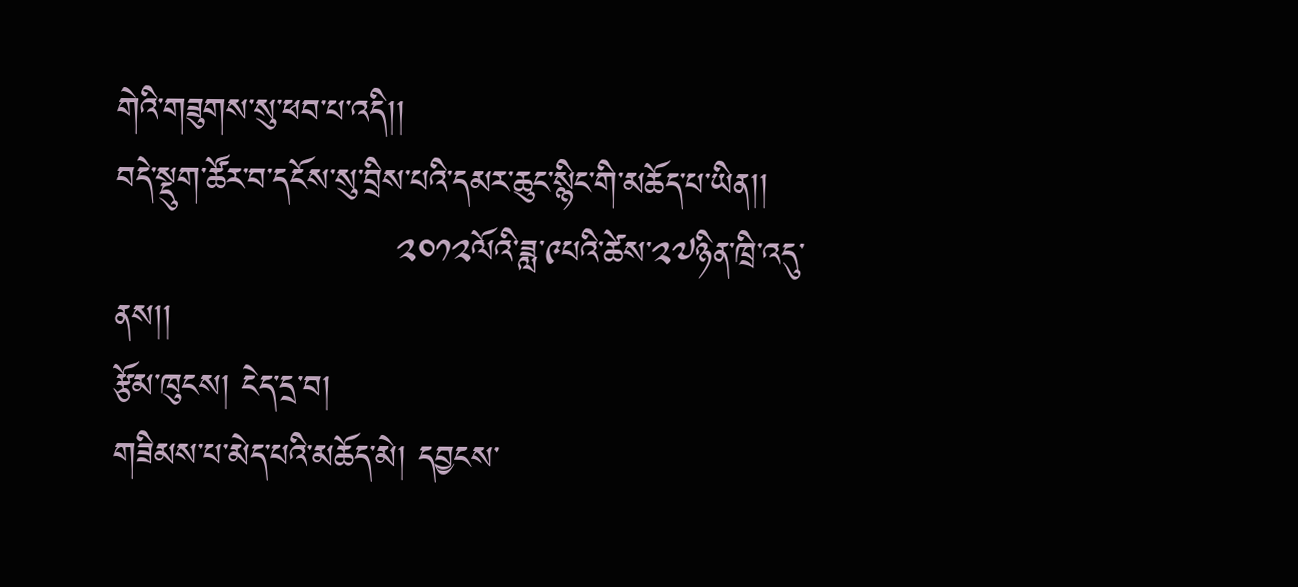གེའི་གཟུགས་སུ་ཕབ་པ་འདི།།
བདེ་སྡུག་ཚོར་བ་དངོས་སུ་བྲིས་པའི་དམར་ཆུང་སྙིང་གི་མཆོད་པ་ཡིན།།
                        ༢༠༡༢ལོའི་ཟླ་༩པའི་ཚེས་༢༧ཉིན་ཁྲི་འདུ་ནས།།
རྩོམ་ཁུངས། ངེད་དྲ་བ།
གཟིམས་པ་མེད་པའི་མཆོད་མེ། དབྱངས་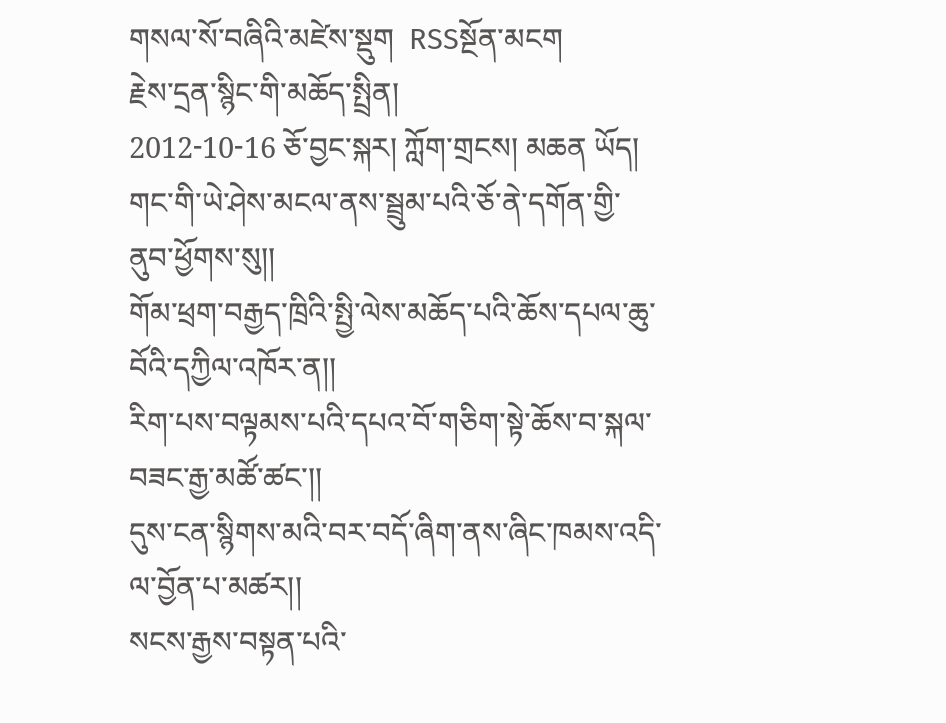གསལ་སོ་བཞིའི་མཛེས་སྡུག  RSSསྔོན་མངག
རྗེས་དྲན་སྙིང་གི་མཆོད་སྤྲིན།
2012-10-16 ཅོ་བྱང་སྐར། ཀློག་གྲངས། མཆན ཡོད།
གང་གི་ཡེ་ཤེས་མངལ་ནས་སྦྲུམ་པའི་ཅོ་ནེ་དགོན་གྱི་ནུབ་ཕྱོགས་སུ།།
གོམ་ཕྲག་བརྒྱད་ཁྲིའི་སྤྱི་ལེས་མཆོད་པའི་ཆོས་དཔལ་ཆུ་བོའི་དཀྱིལ་འཁོར་ན།།
རིག་པས་བལྟམས་པའི་དཔའ་བོ་གཅིག་སྟེ་ཆོས་བ་སྐལ་བཟང་རྒྱ་མཚོ་ཚང་།།
དུས་ངན་སྙིགས་མའི་བར་བདོ་ཞིག་ནས་ཞིང་ཁམས་འདི་ལ་བྱོན་པ་མཚར།།
སངས་རྒྱས་བསྟན་པའི་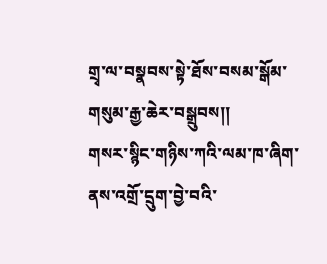གྲྭ་ལ་བསྣབས་སྟེ་ཐོས་བསམ་སྒོམ་གསུམ་རྒྱ་ཆེར་བསྒྲུབས།།
གསར་སྙིང་གཉིས་ཀའི་ལམ་ཁ་ཞིག་ནས་འགྲོ་དྲུག་བྱེ་བའི་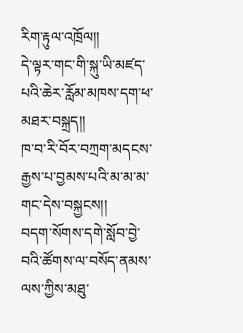རིག་རྟུལ་འཁྲོལ།།
དེ་ལྟར་གང་གི་སྐུ་ཡི་མཛད་པའི་ཆེར་རློམ་མཁས་དག་ཕ་མཐར་བསྐྲད།།
ཁ་བ་རི་བོར་བཀྲག་མདངས་རྒྱས་པ་བྱམས་པའི་མ་མ་མ་གང་དེས་བསྐྱངས།།
བདག་སོགས་དགེ་སློབ་བྱེ་བའི་ཚོགས་ལ་བསོད་ནམས་ལས་ཀྱིས་མཐུ་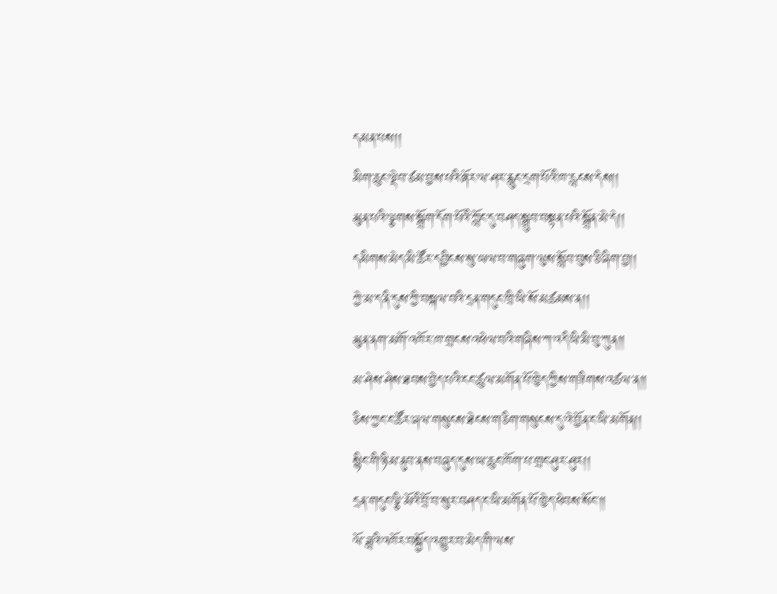དམན་པས།།
མིག་ཆུང་ལྡེབ་ཙམ་བྱས་པའི་ཞོར་ལ་ཤར་རླུང་དྲག་པོའི་ཁ་རླངས་དེས།།
མུན་པའི་ལྕགས་སྒྲོག་དོག་པོའི་ཀློང་དུ་བཤད་སྒྲུབ་བསྟན་པའི་སྒྲོན་མེ་དེ།།
དམིགས་མེད་མི་ཚོར་དབྱིངས་སུ་ཡལ་བ་གཞུག་ལུས་སློབ་བུས་ཅི་ཞིག་བྱ།།
ཀྱེ་མ་ད་ནི་དུས་ཀྱི་བསྐལ་བའི་དྲན་གདུང་ཁྲི་ཡི་སོ་མཚམས་ན།།
མུན་ནག་མགོ་འཁོར་ཁ་གྲངས་འཕེལ་བའི་གཞིས་ཀ་འདི་ཡི་མི་བུ་ཀུན།།
མ་ཤེས་ཤེས་ཐབས་བྱེད་པའི་ངང་ཚུལ་མགོན་པོ་ཁྱེད་ཀྱིས་གཟིགས་འཚལ་ན།།
ཅིས་ཀྱང་ང་ཚོར་ཞལ་གསུངས་ཐེངས་གཅིག་གསུངས་དུ་འེ་བྱོན་ང་ཡི་མགོན།།
སྙིང་གི་ཉི་མ་ནུབ་ནས་བཞུད་དུས་ཡ་ཆུང་ཁོག་པ་གྲང་ཤུར་ཤུར།།
དྲན་གདུང་ལྕི་མོའི་བྲོ་བ་སུར་བཤད་ང་ཡི་མགོན་པོ་ཁྱེད་ཕེབས་སོང་།།
ལོ་ཟླའི་འཁོར་བསྐྱོད་འགྱུར་བ་མེད་གི་ལས་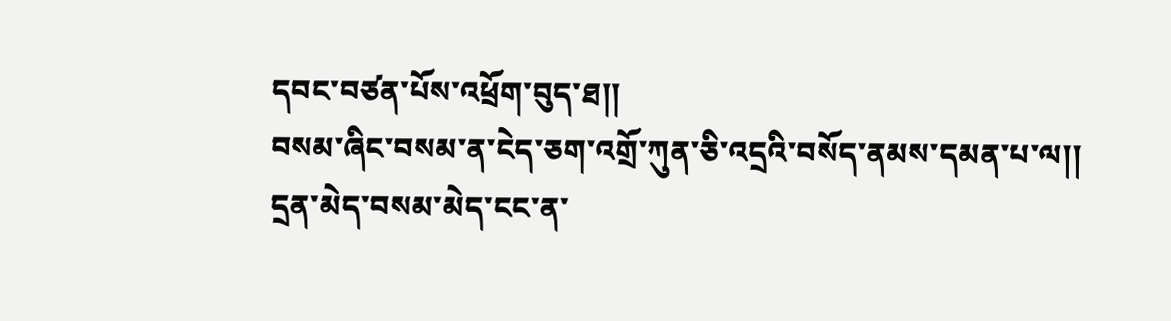དབང་བཙན་པོས་འཕྲོག་བུད་ཐ།།
བསམ་ཞིང་བསམ་ན་ངེད་ཅག་འགྲོ་ཀུན་ཅི་འདྲའི་བསོད་ནམས་དམན་པ་ལ།།
དྲན་མེད་བསམ་མེད་ངང་ན་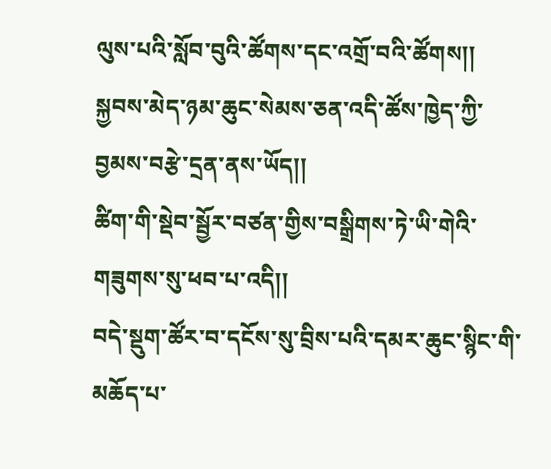ལུས་པའི་སློབ་བུའི་ཚོགས་དང་འགྲོ་བའི་ཚོགས།།
སྐྱབས་མེད་ཉམ་ཆུང་སེམས་ཅན་འདི་ཚོས་ཁྱེད་ཀྱི་བྱམས་བརྩེ་དྲན་ནས་ཡོད།།
ཚིག་གི་སྡེབ་སྦྱོར་བཙན་གྱིས་བསྒྲིགས་ཏེ་ཡི་གེའི་གཟུགས་སུ་ཕབ་པ་འདི།།
བདེ་སྡུག་ཚོར་བ་དངོས་སུ་བྲིས་པའི་དམར་ཆུང་སྙིང་གི་མཆོད་པ་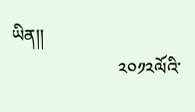ཡིན།།
                        ༢༠༡༢ལོའི་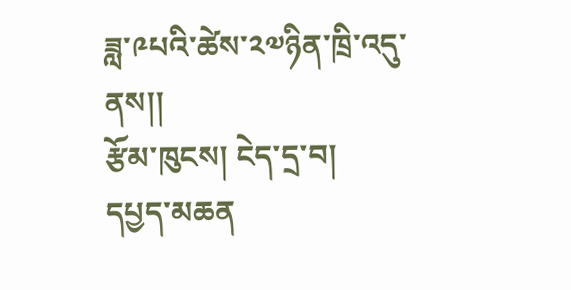ཟླ་༩པའི་ཚེས་༢༧ཉིན་ཁྲི་འདུ་ནས།།
རྩོམ་ཁུངས། ངེད་དྲ་བ།
དཔྱད་མཆན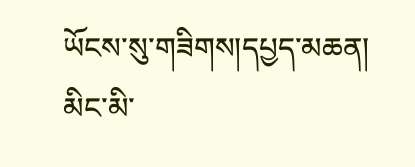ཡོངས་སུ་གཟིགས།དཔྱད་མཆན།
མིང་མི་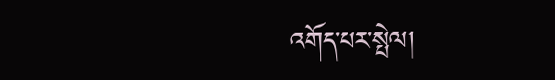འགོད་པར་སྤེལ།